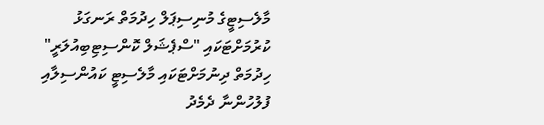މާލެސިޓީގެ މުނިސިޕަލް ހިދުމަތް ރަނގަޅު ކުރުމަށްޓަކައި "ސްޕެޝަލް ކޮންސިޓިބިއުލަރީ" ހިދުމަތް ދިނުމަށްޓަކައި މާލެސިޓީ ކައުންސިލާއި ފުލުހުންނާ ދެމެދު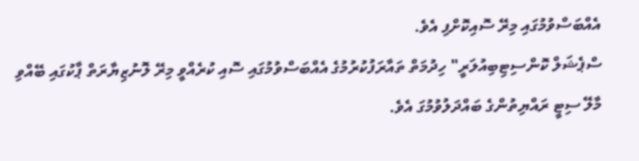އެއްބަސްވުމުގައި މިރޭ ސޮއިކޮށްފި އެވެ.
ސްޕެޝަލް ކޮންސިޓިބިއުލަރީ" ހިދުމަތް ތައާރަފުކުރުމުގެ އެއްބަސްވުމުގައި ސޮއި ކުރެއްވީ މިރޭ ލޮނުޒިޔާރަތް ޕާކުގައި ބޭއްވި މާލޭ ސިޓީ ރައްޔިތުންގެ ބައްދަލުވުމުގަ އެވެ.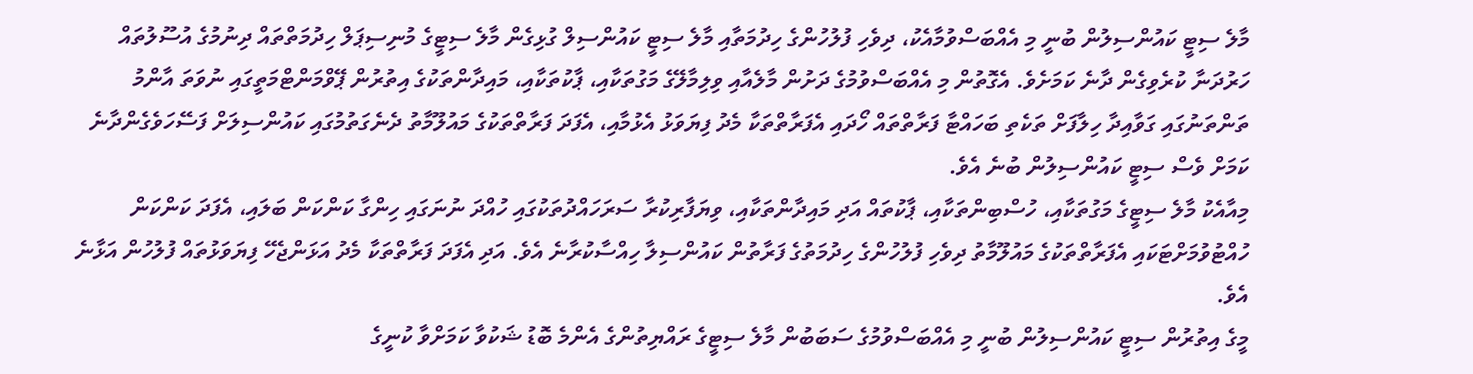މާލެ ސިޓީ ކައުންސިލުން ބުނީ މި އެއްބަސްވުމާއެކު، ދިވެހި ފުލުހުންގެ ހިދުމަތާއި މާލެ ސިޓީ ކައުންސިލް ގުޅިގެން މާލެ ސިޓީގެ މުނިސިޕަލް ހިދުމަތްތައް ދިނުމުގެ އުސޫލުތައް ހަރުދަނާ ކުރެވިގެން ދާނެ ކަމަށެވެ. އެގޮތުން މި އެއްބަސްވުމުގެ ދަށުން މާލެއާއި ވިލިމާލޭގެ މަގުތަކާއި، ޕާކުތަކާއި، މައިދާންތަކުގެ އިތުރުން ޕޭވްމަންޓްމަތީގައި ނުވަތަ އާންމު ތަންތަނުގައި ގަވާއިދާ ހިލާފަށް ތަކެތި ބަހައްޓާ ފަރާތްތައް ހޯދައި އެފަރާތްތަކާ މެދު ފިޔަވަޅު އެޅުމާއި، އެފަދަ ފަރާތްތަކުގެ މައުލޫމާތު ދެނެގަތުމުގައި ކައުންސިލަށް ފަސޭހަވެގެންދާނެ ކަމަށް ވެސް ސިޓީ ކައުންސިލުން ބުނެ އެވެ.
މިއާއެކު މާލެ ސިޓީގެ މަގުތަކާއި، ހުސްބިންތަކާއި، ޕާކުތައް އަދި މައިދާންތަކާއި، ވިޔަފާރިކުރާ ސަރަހައްދުތަކުގައި ހުއްދަ ނުނަގައި ހިންގާ ކަންކަން ބަލައި، އެފަދަ ކަންކަން ހުއްޓުވުމަށްޓަކައި އެފަރާތްތަކުގެ މައުލޫމާތު ދިވެހި ފުލުހުންގެ ހިދުމަތުގެ ފަރާތުން ކައުންސިލާ ހިއްސާކުރާނެ އެވެ. އަދި އެފަދަ ފަރާތްތަކާ މެދު އަޅަންޖެހޭ ފިޔަވަޅުތައް ފުލުހުން އަޅާނެ އެވެ.
މީގެ އިތުރުން ސިޓީ ކައުންސިލުން ބުނީ މި އެއްބަސްވުމުގެ ސަބަބުން މާލެ ސިޓީގެ ރައްޔިތުންގެ އެންމެ ބޮޑު ޝަކުވާ ކަމަށްވާ ކުނީގެ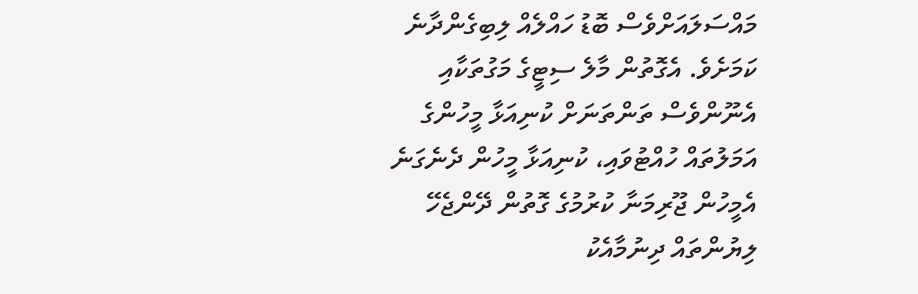މައްސަލައަށްވެސް ބޮޑު ހައްލެއް ލިބިގެންދާނެ ކަމަށެވެ. އެގޮތުން މާލެ ސިޓީގެ މަގުތަކާއި އެނޫންވެސް ތަންތަނަށް ކުނިއަޅާ މީހުންގެ އަމަލުތައް ހުއްޓުވައި، ކުނިއަޅާ މީހުން ދެނެގަނެ އެމީހުން ޖޫރިމަނާ ކުރުމުގެ ގޮތުން ދޭންޖެހޭ ލިޔުންތައް ދިނުމާއެކު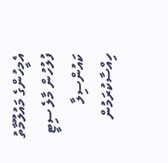އެމީހުންގެ މައުލޫމާތު ފުލުހުން މާލެ ސިޓީ ކައުންސިލާ ހިއްސާކުރަމުން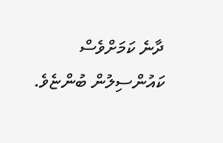ދާނެ ކަމަށްވެސް ކައުންސިލުން ބުންޏެވެ.